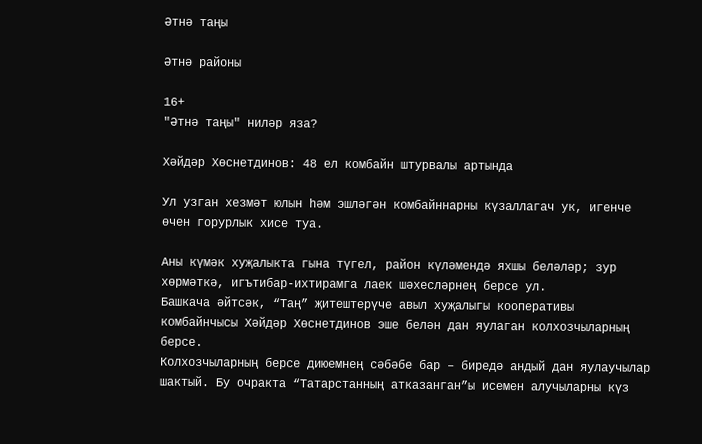Әтнә таңы

Әтнә районы

16+
"Әтнә таңы" ниләр яза?

Хәйдәр Хөснетдинов: 48 ел комбайн штурвалы артында

Ул узган хезмәт юлын һәм эшләгән комбайннарны күзаллагач ук, игенче өчен горурлык хисе туа.

Аны күмәк хуҗалыкта гына түгел, район күләмендә яхшы беләләр; зур хөрмәткә, игътибар-ихтирамга лаек шәхесләрнең берсе ул.
Башкача әйтсәк, “Таң” җитештерүче авыл хуҗалыгы кооперативы комбайнчысы Хәйдәр Хөснетдинов эше белән дан яулаган колхозчыларның берсе.
Колхозчыларның берсе диюемнең сәбәбе бар – биредә андый дан яулаучылар шактый. Бу очракта “Татарстанның атказанган”ы исемен алучыларны күз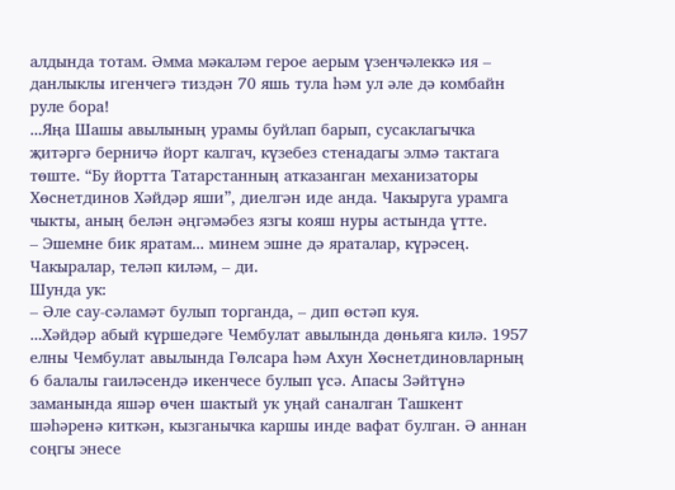алдында тотам. Әмма мәкаләм герое аерым үзенчәлеккә ия – данлыклы игенчегә тиздән 70 яшь тула һәм ул әле дә комбайн руле бора!
...Яңа Шашы авылының урамы буйлап барып, сусаклагычка җитәргә берничә йорт калгач, күзебез стенадагы элмә тактага төште. “Бу йортта Татарстанның атказанган механизаторы Хөснетдинов Хәйдәр яши”, диелгән иде анда. Чакыруга урамга чыкты, аның белән әңгәмәбез язгы кояш нуры астында үтте.
– Эшемне бик яратам... минем эшне дә яраталар, күрәсең. Чакыралар, теләп киләм, – ди.
Шунда ук:
– Әле сау-сәламәт булып торганда, – дип өстәп куя.
...Хәйдәр абый күршедәге Чембулат авылында дөньяга килә. 1957 елны Чембулат авылында Гөлсара һәм Ахун Хөснетдиновларның 6 балалы гаиләсендә икенчесе булып үсә. Апасы Зәйтүнә заманында яшәр өчен шактый ук уңай саналган Ташкент шәһәренә киткән, кызганычка каршы инде вафат булган. Ә аннан соңгы энесе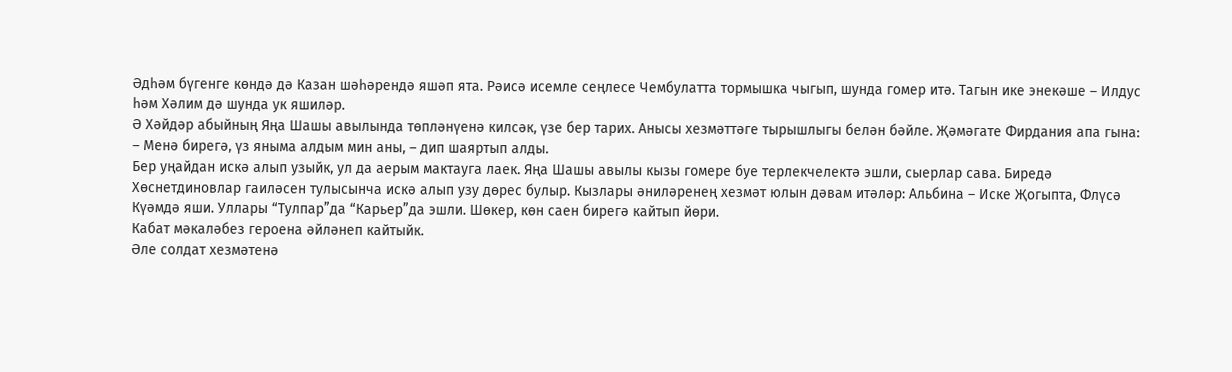Әдһәм бүгенге көндә дә Казан шәһәрендә яшәп ята. Рәисә исемле сеңлесе Чембулатта тормышка чыгып, шунда гомер итә. Тагын ике энекәше – Илдус һәм Хәлим дә шунда ук яшиләр.
Ә Хәйдәр абыйның Яңа Шашы авылында төпләнүенә килсәк, үзе бер тарих. Анысы хезмәттәге тырышлыгы белән бәйле. Җәмәгате Фирдания апа гына:
– Менә бирегә, үз яныма алдым мин аны, – дип шаяртып алды.
Бер уңайдан искә алып узыйк, ул да аерым мактауга лаек. Яңа Шашы авылы кызы гомере буе терлекчелектә эшли, сыерлар сава. Биредә Хөснетдиновлар гаиләсен тулысынча искә алып узу дөрес булыр. Кызлары әниләренең хезмәт юлын дәвам итәләр: Альбина – Иске Җогыпта, Флүсә Күәмдә яши. Уллары “Тулпар”да “Карьер”да эшли. Шөкер, көн саен бирегә кайтып йөри.
Кабат мәкаләбез героена әйләнеп кайтыйк.
Әле солдат хезмәтенә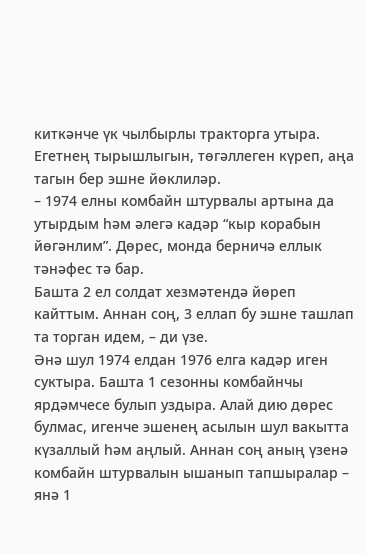киткәнче үк чылбырлы тракторга утыра. Егетнең тырышлыгын, төгәллеген күреп, аңа тагын бер эшне йөклиләр.
– 1974 елны комбайн штурвалы артына да утырдым һәм әлегә кадәр “кыр корабын йөгәнлим”. Дөрес, монда берничә еллык тәнәфес тә бар.
Башта 2 ел солдат хезмәтендә йөреп кайттым. Аннан соң, 3 еллап бу эшне ташлап та торган идем, – ди үзе.
Әнә шул 1974 елдан 1976 елга кадәр иген суктыра. Башта 1 сезонны комбайнчы ярдәмчесе булып уздыра. Алай дию дөрес булмас, игенче эшенең асылын шул вакытта күзаллый һәм аңлый. Аннан соң аның үзенә комбайн штурвалын ышанып тапшыралар – янә 1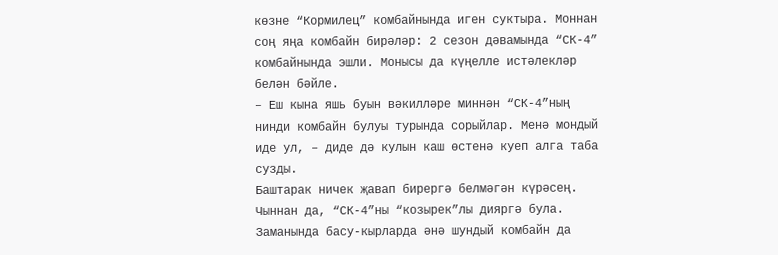көзне “Кормилец” комбайнында иген суктыра. Моннан соң яңа комбайн бирәләр: 2 сезон дәвамында “СК-4” комбайнында эшли. Монысы да күңелле истәлекләр белән бәйле.
– Еш кына яшь буын вәкилләре миннән “СК-4”ның нинди комбайн булуы турында сорыйлар. Менә мондый иде ул, – диде дә кулын каш өстенә куеп алга таба сузды.
Баштарак ничек җавап бирергә белмәгән күрәсең. Чыннан да, “СК-4”ны “козырек”лы дияргә була. Заманында басу-кырларда әнә шундый комбайн да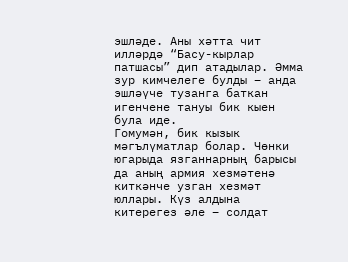эшләде. Аны хәтта чит илләрдә “Басу-кырлар патшасы” дип атадылар. Әмма зур кимчелеге булды – анда эшләүче тузанга баткан игенчене тануы бик кыен була иде.
Гомумән, бик кызык мәгълүматлар болар. Чөнки югарыда язганнарның барысы да аның армия хезмәтенә киткәнче узган хезмәт юллары. Күз алдына китерегез әле – солдат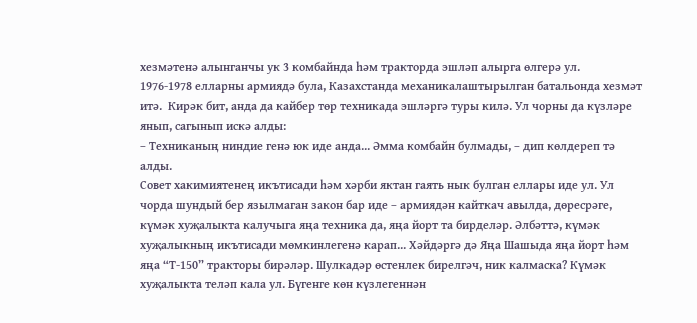хезмәтенә алынганчы ук 3 комбайнда һәм тракторда эшләп алырга өлгерә ул.
1976-1978 елларны армиядә була, Казахстанда механикалаштырылган батальонда хезмәт итә.  Кирәк бит, анда да кайбер төр техникада эшләргә туры килә. Ул чорны да күзләре янып, сагынып искә алды:
– Техниканың ниндие генә юк иде анда... Әмма комбайн булмады, – дип көлдереп тә алды.
Совет хакимиятенең икътисади һәм хәрби яктан гаять нык булган еллары иде ул. Ул чорда шундый бер язылмаган закон бар иде – армиядән кайткач авылда, дөресрәге, күмәк хуҗалыкта калучыга яңа техника да, яңа йорт та бирделәр. Әлбәттә, күмәк хуҗалыкның икътисади мөмкинлегенә карап... Хәйдәргә дә Яңа Шашыда яңа йорт һәм яңа “Т-150” тракторы бирәләр. Шулкадәр өстенлек бирелгәч, ник калмаска? Күмәк хуҗалыкта теләп кала ул. Бүгенге көн күзлегеннән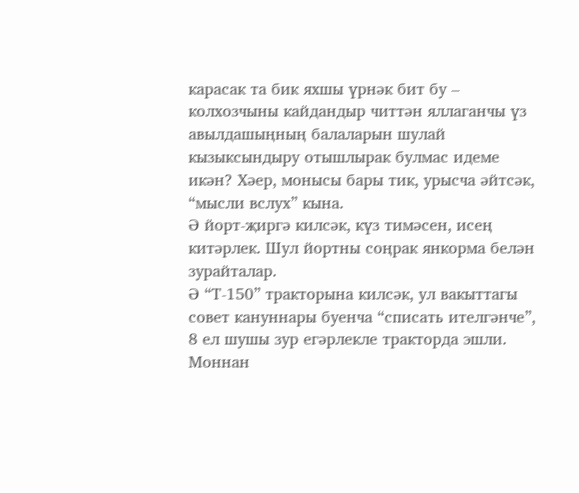карасак та бик яхшы үрнәк бит бу – колхозчыны кайдандыр читтән яллаганчы үз авылдашыңның балаларын шулай кызыксындыру отышлырак булмас идеме икән? Хәер, монысы бары тик, урысча әйтсәк, “мысли вслух” кына.
Ә йорт-җиргә килсәк, күз тимәсен, исең китәрлек. Шул йортны соңрак янкорма белән зурайталар.
Ә “Т-150” тракторына килсәк, ул вакыттагы совет кануннары буенча “списать ителгәнче”, 8 ел шушы зур егәрлекле тракторда эшли. Моннан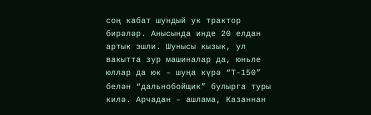соң кабат шундый ук трактор бирәләр. Анысында инде 20 елдан артык эшли. Шунысы кызык, ул вакытта зур машиналар да, юньле юллар да юк – шуңа күрә “Т-150” белән “дальнобойщик” булырга туры килә. Арчадан – ашлама, Казаннан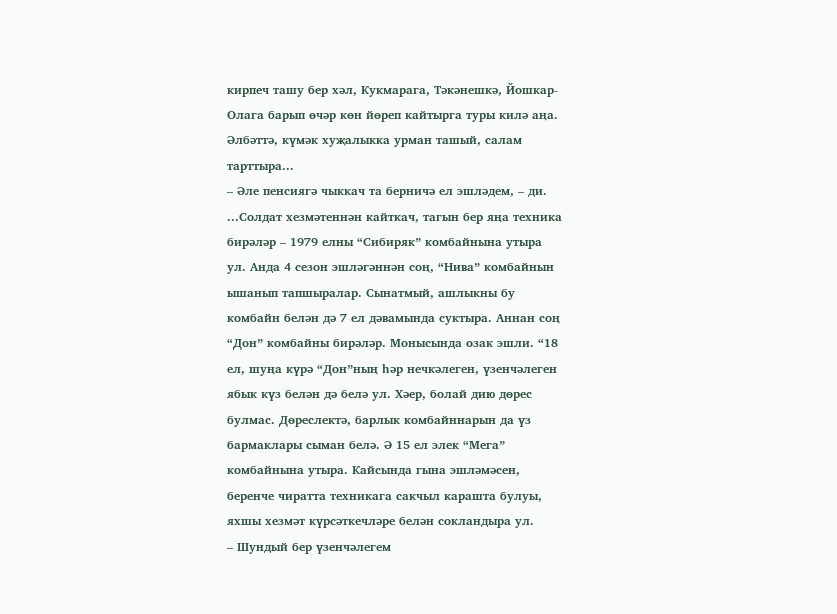кирпеч ташу бер хәл, Кукмарага, Тәкәнешкә, Йошкар-Олага барып өчәр көн йөреп кайтырга туры килә аңа. Әлбәттә, күмәк хуҗалыкка урман ташый, салам тарттыра...
– Әле пенсиягә чыккач та берничә ел эшләдем, – ди.
...Солдат хезмәтеннән кайткач, тагын бер яңа техника бирәләр – 1979 елны “Сибиряк” комбайнына утыра ул. Анда 4 сезон эшләгәннән соң, “Нива” комбайнын ышанып тапшыралар. Сынатмый, ашлыкны бу комбайн белән дә 7 ел дәвамында суктыра. Аннан соң “Дон” комбайны бирәләр. Монысында озак эшли. “18 ел, шуңа күрә “Дон”ның һәр нечкәлеген, үзенчәлеген ябык күз белән дә белә ул. Хәер, болай дию дөрес булмас. Дөреслектә, барлык комбайннарын да үз бармаклары сыман белә. Ә 15 ел элек “Мега” комбайнына утыра. Кайсында гына эшләмәсен, беренче чиратта техникага сакчыл карашта булуы, яхшы хезмәт күрсәткечләре белән сокландыра ул.
– Шундый бер үзенчәлегем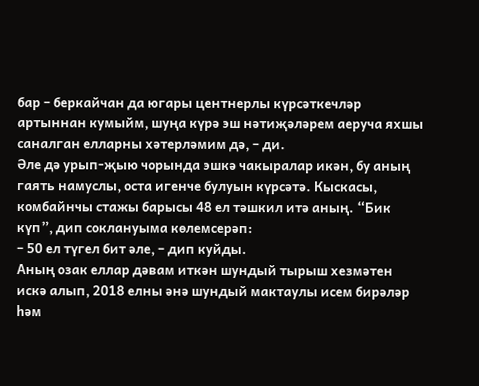бар – беркайчан да югары центнерлы күрсәткечләр артыннан кумыйм, шуңа күрә эш нәтиҗәләрем аеруча яхшы саналган елларны хәтерләмим дә, – ди.
Әле дә урып-җыю чорында эшкә чакыралар икән, бу аның гаять намуслы, оста игенче булуын күрсәтә. Кыскасы, комбайнчы стажы барысы 48 ел тәшкил итә аның. “Бик күп”, дип соклануыма көлемсерәп:
– 50 ел түгел бит әле, – дип куйды.
Аның озак еллар дәвам иткән шундый тырыш хезмәтен искә алып, 2018 елны әнә шундый мактаулы исем бирәләр һәм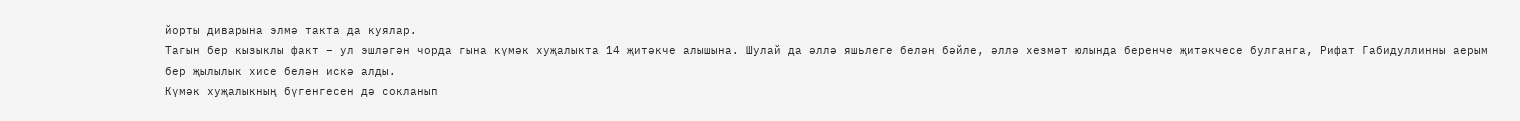йорты диварына элмә такта да куялар.
Тагын бер кызыклы факт – ул эшләгән чорда гына күмәк хуҗалыкта 14 җитәкче алышына. Шулай да әллә яшьлеге белән бәйле, әллә хезмәт юлында беренче җитәкчесе булганга, Рифат Габидуллинны аерым бер җылылык хисе белән искә алды.
Күмәк хуҗалыкның бүгенгесен дә сокланып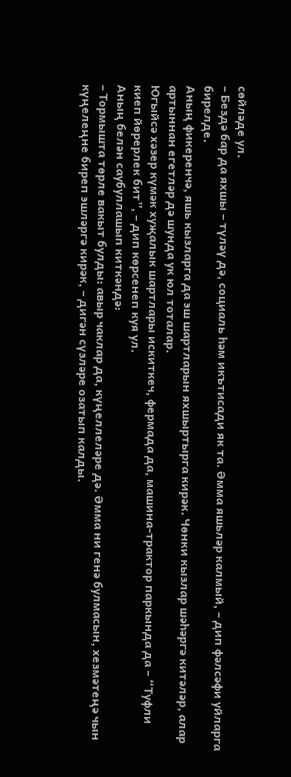сөйләде ул.
– Бездә бар да яхшы – түләү дә, социаль һәм икътисади як та. Әмма яшьләр калмый, – дип фәлсәфи уйларга бирелде.
Аның фикеренчә, яшь кызларга да эш шартларын яхшыртырга кирәк. Чөнки кызлар шәһәргә китәләр, алар артыннан егетләр дә шунда ук юл тоталар.
Югыйсә хәзер күмәк хуҗалык шартлары искиткеч, фермада да, машина-трактор паркында да – “Туфли киеп йөрерлек бит”, – дип көрсенеп куя ул.
Аның белән саубуллашып киткәндә:
– Тормышта төрле вакыт булды: авыр чаклар да, күңеллеләре дә. Әмма ни генә булмасын, хезмәтеңә чын күңелеңне биреп эшләргә кирәк, – дигән сүзләре озатып калды.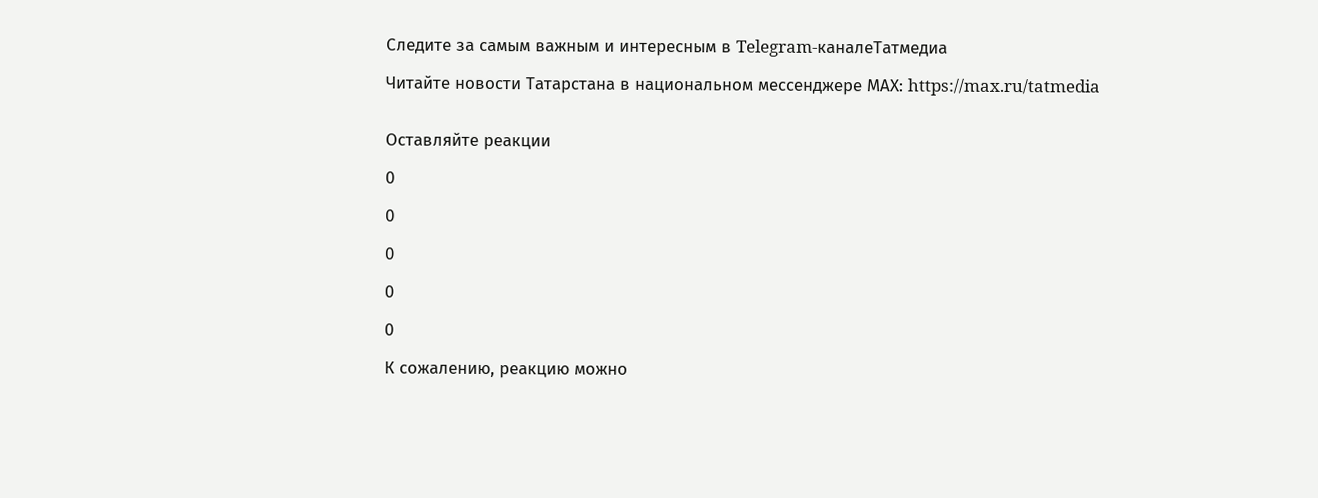Следите за самым важным и интересным в Telegram-каналеТатмедиа

Читайте новости Татарстана в национальном мессенджере MАХ: https://max.ru/tatmedia


Оставляйте реакции

0

0

0

0

0

К сожалению, реакцию можно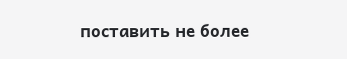поставить не более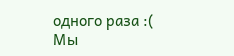одного раза :(
Мы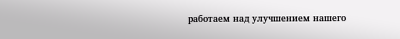работаем над улучшением нашего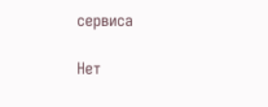сервиса

Нет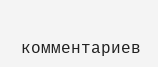комментариев